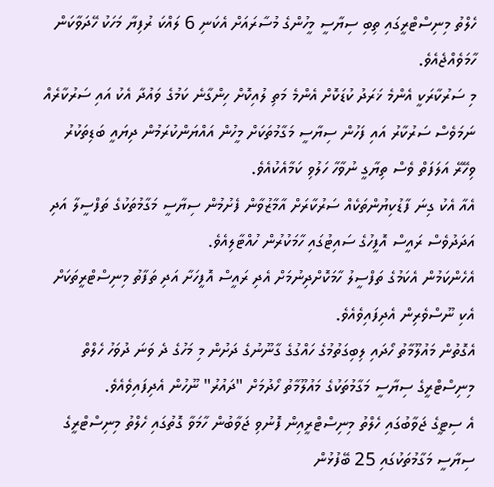ހެލްތު މިނިސްޓްރީގައި ތިބި ސިޔާސީ މީހުންގެ މުސާރައަށް އެކަނި 6 ލައްކަ ރުފިޔާ މަހަކު ހޭދަވާކަން ހާމަވެއްޖެއެވެ.
މި ސަރުކާރަކީ އެންމެ ޚަރަދު ކުޑަކޮށް އެންމެ މަތި ލުއިކޮށް ހިންގާނެ ކަމުގެ ވައުދާ އެކު އައި ސަރުކާރެއް ނަމަވެސް ސަރުކާރު އައި ފަހުން ސިޔާސީ މަގާމުތަކަށް މީހުން އައްޔަންކުރަމުން ދިޔައީ ބަޑިތަކުރު ވިހޭރޭ އަލަފަތް ވެސް ތިޔާގީ ނުވާހާ ހަލުވި ކަމާއެކުއެވެ.
އެއާ އެކު ގިނަ ފާޑުކިޔުންތަކެއް ސަރުކާރަށް އާމާޒުވާން ފެށުމުން ސިޔާސީ މަގާމުތަކުގެ ތަފްސީލާ އަދި އަދަދުވެސް ރައީސް އޮފީހުގެ ސައިޓުގައި ހާމަކުރުން ހުއްޓާލިއެވެ.
އެހެންކަމުން އެކަމުގެ ތަފްސީލު ހާމަކޮށްދިނުމަށް އެދި ރައީސް އޮފީހަށާ އަދި ތަފާތު މިނިސްޓްރީތަކަށް އެކި ނޫސްވެރިން އެދިފައިވެއެވެ.
އެގޮތުން މައުލޫމާތު ހޯދައި ލިބިގަތުމުގެ ހައްގުގެ ގާނޫނުގެ ދަށުން މި މަހުގެ ދެ ވަނަ ދުވަހު ހެލްތް މިނިސްޓްރީގެ ސިޔާސީ މަގާމުތަކުގެ މައުލޫމާތު ހޯދުމަށް "ދައުރު" ނޫހުން އެދިފައިވެއެވެ.
އެ ސިޓީގެ ޖަވާބުގައި ހެލްތު މިނިސްޓްރީއިން ފޮނުވި ޖަވާބުން ހާމަވާ ގޮތުގައި ހެލްތު މިނިސްޓްރީގެ ސިޔާސީ މަގާމުތަކުގައި 25 ބޭފުޅުން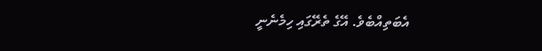އެބަތިއްބެވެ. އޭގެ ތެރޭގައި ހިމެނެނީ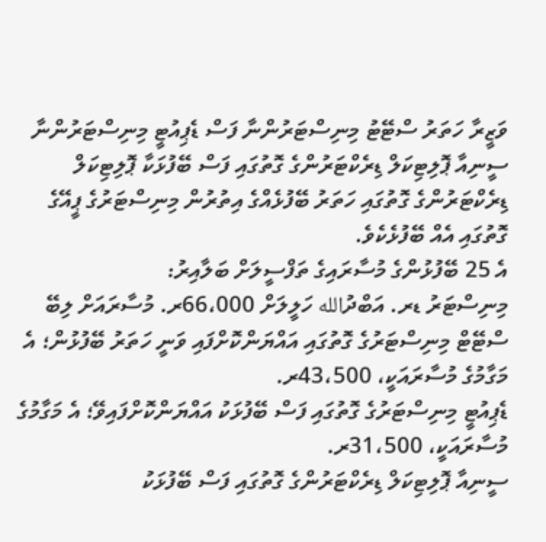ވަޒީރާ ހަތަރު ސްޓޭޓު މިނިސްޓަރުންނާ ފަސް ޑެޕިއުޓީ މިނިސްޓަރުންނާ ސީނިއާ ޕޮލިޓިކަލް ޑިރެކްޓަރުންގެ ގޮތުގައި ފަސް ބޭފުޅަކާ ޕޮލިޓިކަލް ޑިރެކްޓަރުންގެ ގޮތުގައި ހަތަރު ބޭފުޅެއްގެ އިތުރުން މިނިސްޓަރުގެ ޕީއޭގެ ގޮތުގައި އެއް ބޭފުޅެކެވެ.
އެ 25 ބޭފުޅުންގެ މުސާރައިގެ ތަފްސީލަށް ބަލާއިރު:
މިނިސްޓަރު ޑރ. އަބްދުالله ހަލީލަށް 66،000ރ. މުސާރައަށް ލިބޭ
ސްޓޭޓް މިނިސްޓަރުގެ ގޮތުގައި އައްޔަންކޮށްފައި ވަނީ ހަތަރު ބޭފުޅުން؛ އެ މަގާމުގެ މުސާރައަކީ، 43،500ރ.
ޑެޕިއުޓީ މިނިސްޓަރުގެ ގޮތުގައި ފަސް ބޭފުޅަކު އައްޔަންކޮށްފައިވޭ؛ އެ މަގާމުގެ މުސާރައަކީ، 31،500ރ.
ސީނިއާ ޕޮލިޓިކަލް ޑިރެކްޓަރުންގެ ގޮތުގައި ފަސް ބޭފުޅަކު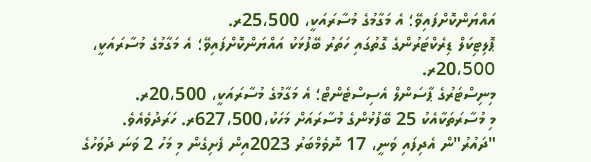އައްޔަންކޮށްފައިވޭ؛ އެ މަގާމުގެ މުސާރައަކީ، 25،500ރ.
ޕޮލިޓިކަލް ޑިރެކްޓަރުންގެ ގޮތުގައި ހަތަރު ބޭފުޅަކު އައްޔަންކޮށްފައިވޭ؛ އެ މަގާމުގެ މުސާރައަކީ، 20،500ރ.
މިނިސްޓަރުގެ ޕާސަންލް އެސިސްޓެންޓް؛ އެ މަގާމުގެ މުސާރައަކީ، 20،500ރ.
މި މުސާރަތަކާއެކު 25 ބޭފުޅުންގެ މުސާރައަށް މަހަކު،627،500ރ. ހަރަދުވެއެވެ.
"ދައުރު"ން އެދިފައި ވަނީ، 17 ނޮވެމްބަރު 2023އިން ފެށިގެން މި މަހު 2 ވަނަ ދުވަހުގެ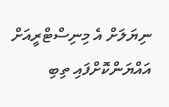ނިޔަލަށް އެ މިނިސްޓްރީއަށް އައްޔަންކޮށްފައި ތިބި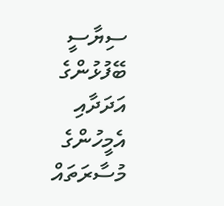ސިޔާސީ ބޭފުޅުންގެ އަދަދާއި އެމީހުންގެ މުސާރަތައް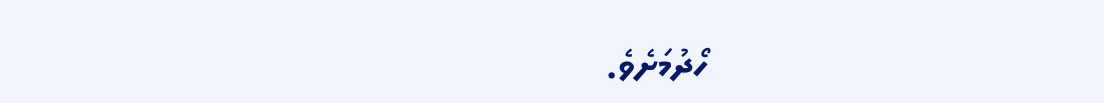ހޯދުމަށެވެ.